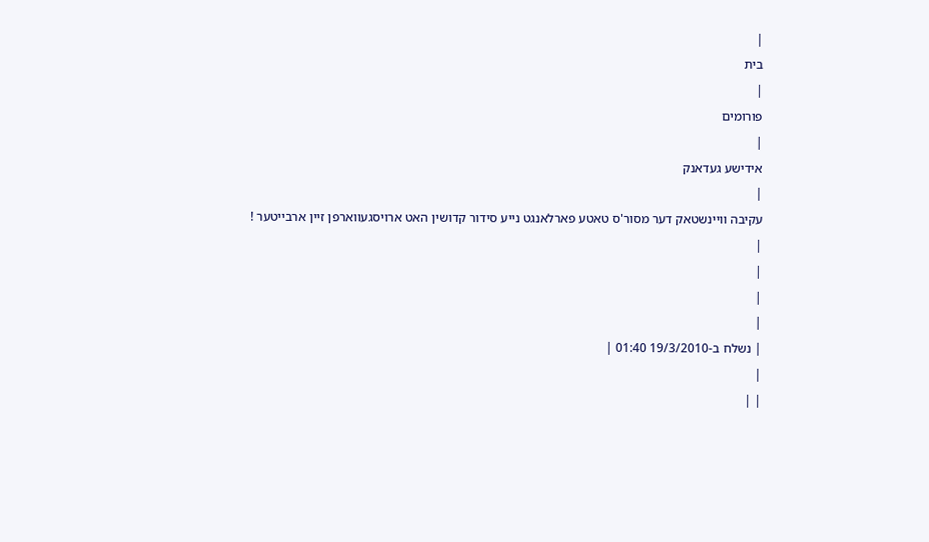|
בית
|
פורומים
|
אידישע געדאנק
|
עקיבה וויינשטאק דער מסור'ס טאטע פארלאנגט נייע סידור קדושין האט ארויסגעווארפן זיין ארבייטער !
|
|
|
|
| נשלח ב-19/3/2010 01:40 |
|
| |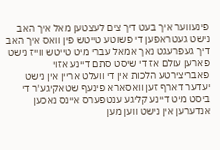פינעווער איך בעט דיך צים לעצטען מאל איך האב נישט געטראפען די פשוטע טייטש פין וואס איך האב דיך געפרעגט נאך אמאל עברי מיט טייטש ווייז נישט פארען עולם אז די שיסט סתם דיינע אזוי פאבריצירטע הלכות אין די וועלט אריין אין נישט יעדער דארף זען וואסארא פינעף שטאקיגע'ר די ביסט מיט דיינע קליגע ענטפערס איינס נאכען אנדערען אין נישט ווען מען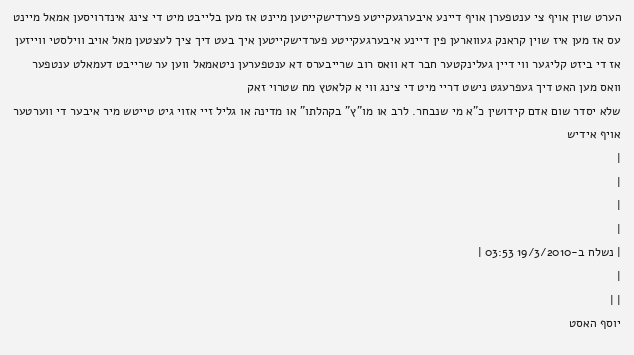הערט שוין אויף צי ענטפערן אויף דיינע איבערגעקייטע פערדישקייטען מיינט אז מען בלייבט מיט די צינג אינדרויסען אמאל מיינט עס אז מען איז שוין קראנק געווארען פין דיינע איבערגעקייטע פערדישקייטען איך בעט דיך ציך לעצטען מאל אויב ווילסטי ווייזען אז די ביזט קליגער ווי דיין געלינקטער חבר דא וואס רוב שרייבערס דא ענטפערען ניטאמאל ווען ער שרייבט דעמאלט ענטפער וואס מען האט דיך געפרעגט נישט דריי מיט די צינג ווי א קלאטץ מח שטרוי זאק
שלא יסדר שום אדם קידושין כ"א מי שנבחר. לרב או מו"ץ" בקהלתו" או מדינה או גליל זיי אזוי גיט טייטש מיר איבער די ווערטער אויף אידיש
|
|
|
|
| נשלח ב-19/3/2010 03:53 |
|
| |
יוסף האסט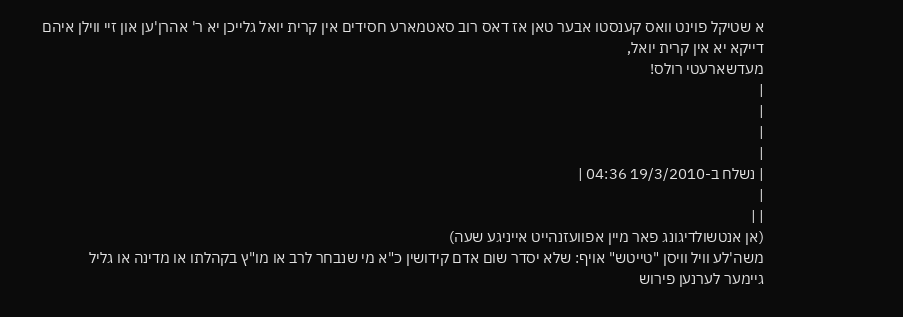א שטיקל פוינט וואס קענסטו אבער טאן אז דאס רוב סאטמארע חסידים אין קרית יואל גלייכן יא ר' אהרן'ען און זיי ווילן איהם דייקא יא אין קרית יואל,
מעדשארעטי רולס!
|
|
|
|
| נשלח ב-19/3/2010 04:36 |
|
| |
(אן אנטשולדיגונג פאר מיין אפוועזנהייט אייניגע שעה)
משה'לע וויל וויסן "טייטש" אויף: שלא יסדר שום אדם קידושין כ"א מי שנבחר לרב או מו"ץ בקהלתו או מדינה או גליל
גיימער לערנען פירוש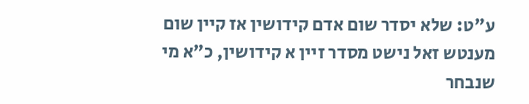ע"ט: שלא יסדר שום אדם קידושין אז קיין שום מענטש זאל נישט מסדר זיין א קידושין, כ"א מי שנבחר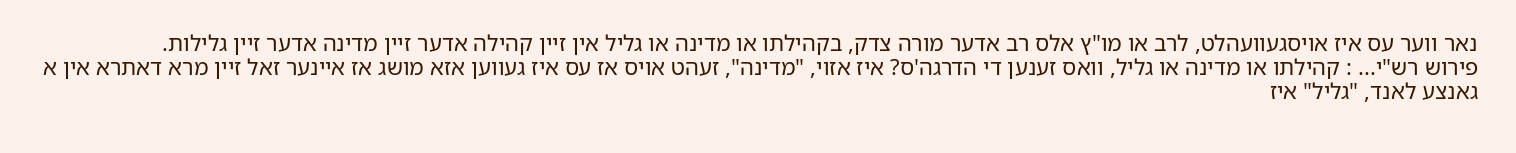נאר ווער עס איז אויסגעוועהלט, לרב או מו"ץ אלס רב אדער מורה צדק, בקהילתו או מדינה או גליל אין זיין קהילה אדער זיין מדינה אדער זיין גלילות.
פירוש רש"י... : קהילתו או מדינה או גליל, וואס זענען די הדרגה'ס? איז אזוי, "מדינה", זעהט אויס אז עס איז געווען אזא מושג אז איינער זאל זיין מרא דאתרא אין א גאנצע לאנד, "גליל" איז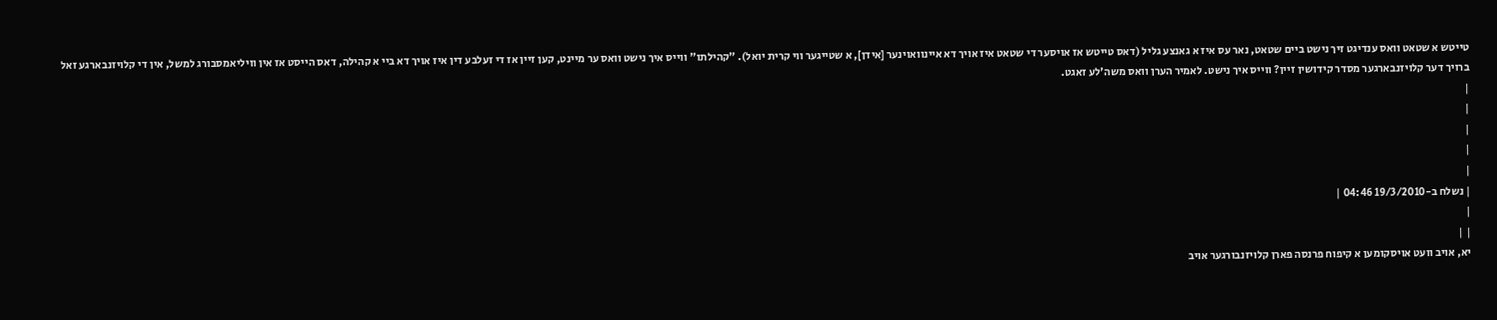טייטש א שטאט וואס ענדיגט זיך נישט ביים שטאט, נאר עס איז א גאנצע גליל (דאס טייטש אז אויסער די שטאט איז אויך דא איינוואוינער [אידן], א שטייגער ווי קרית יואל). "קהילתו" ווייס איך נישט וואס ער מיינט, קען זיין אז די זעלבע דין איז אויך דא ביי א קהילה, דאס הייסט אז אין וויליאמסבורג למשל, אין די קלויזנבארגע זאל ברויך דער קלויזנבארגער מסדר קידושין זיין? ווייס איך נישט. לאמיר הערן וואס משה'לע זאגט.
|
|
|
|
|
| נשלח ב-19/3/2010 04:46 |
|
| |
יא, אויב וועט אויסקומען א קיפוח פרנסה פארן קלויזנבורגער אויב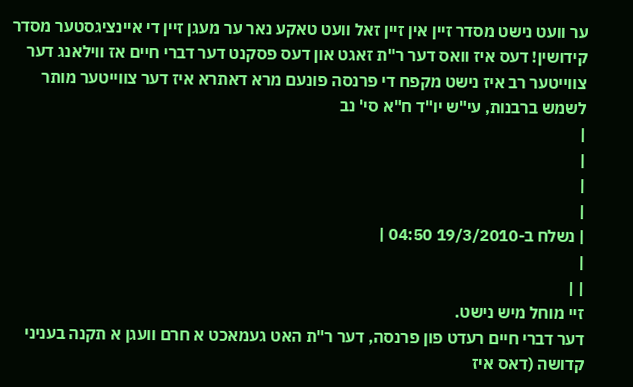ער וועט נישט מסדר זיין אין זיין זאל וועט טאקע נאר ער מעגן זיין די איינציגסטער מסדר קידושין! דעס איז וואס דער ר"ת זאגט און דעס פסקנט דער דברי חיים אז ווילאנג דער צווייטער רב איז נישט מקפח די פרנסה פונעם מרא דאתרא איז דער צווייטער מותר לשמש ברבנות, עי"ש יו"ד ח"א סי' נב
|
|
|
|
| נשלח ב-19/3/2010 04:50 |
|
| |
זיי מוחל מיש נישט.
דער דברי חיים רעדט פון פרנסה, דער ר"ת האט געמאכט א חרם וועגן א תקנה בעניני קדושה (דאס איז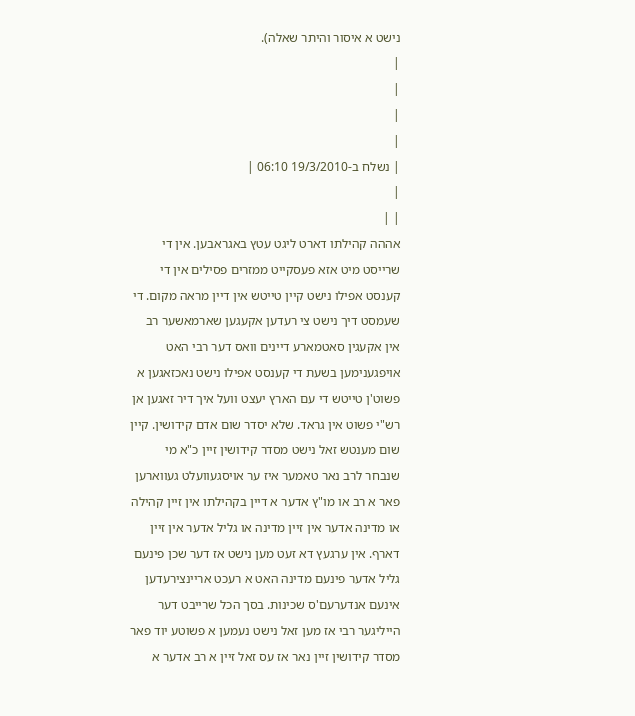נישט א איסור והיתר שאלה).
|
|
|
|
| נשלח ב-19/3/2010 06:10 |
|
| |
אההה קהילתו דארט ליגט עטץ באגראבען. אין די שרייסט מיט אזא פעסקייט ממזרים פסילים אין די קענסט אפילו נישט קיין טייטש אין דיין מראה מקום. די שעמסט דיך נישט צי רעדען אקעגען שארמאשער רב אין אקעגין סאטמארע דיינים וואס דער רבי האט אויפגענימען בשעת די קענסט אפילו נישט נאכזאגען א פשוט'ן טייטש די עם הארץ יעצט וועל איך דיר זאגען אן רש"י פשוט אין גראד. שלא יסדר שום אדם קידושין. קיין שום מענטש זאל נישט מסדר קידושין זיין כ"א מי שנבחר לרב נאר טאמער איז ער אויסגעוועלט געווארען פאר א רב או מו"ץ אדער א דיין בקהילתו אין זיין קהילה או מדינה אדער אין זיין מדינה או גליל אדער אין זיין דארף. אין ערגעץ דא זעט מען נישט אז דער שכן פינעם גליל אדער פינעם מדינה האט א רעכט אריינצירעדען אינעם אנדערעם'ס שכינות. בסך הכל שרייבט דער הייליגער רבי אז מען זאל נישט נעמען א פשוטע יוד פאר מסדר קידושין זיין נאר אז עס זאל זיין א רב אדער א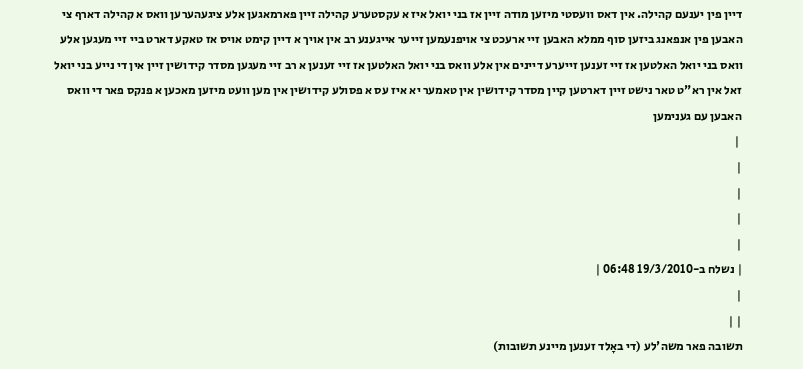דיין פין יענעם קהילה. אין דאס וועסטי מיזען מודה זיין אז בני יואל איז א עקסטערע קהילה זיין פארמאגען אלע ציגעהערען וואס א קהילה דארף צי האבען פין אנפאנג ביזען סוף ממלא האבען זיי ארעכט צי אויפנעמען זייער אייגענע רב אין אויך א דיין קימט אויס אז טאקע דארט ביי זיי מעגען אלע וואס בני יואל האלטען אז זיי זענען זייערע דיינים אין אלע וואס בני יואל האלטען אז זיי זענען א רב זיי מעגען מסדר קידושין זיין אין די נייע בני יואל זאל אין רא"ט טאר נישט זיין דארטען קיין מסדר קידושין אין טאמער יא איז עס א פסולע קידושין אין מען וועט מיזען מאכען א פנקס פאר די וואס האבען עם גענימען
 |
|
|
|
|
| נשלח ב-19/3/2010 06:48 |
|
| |
תשובה פאר משה'לע (די באָלד זענען מיינע תשובות)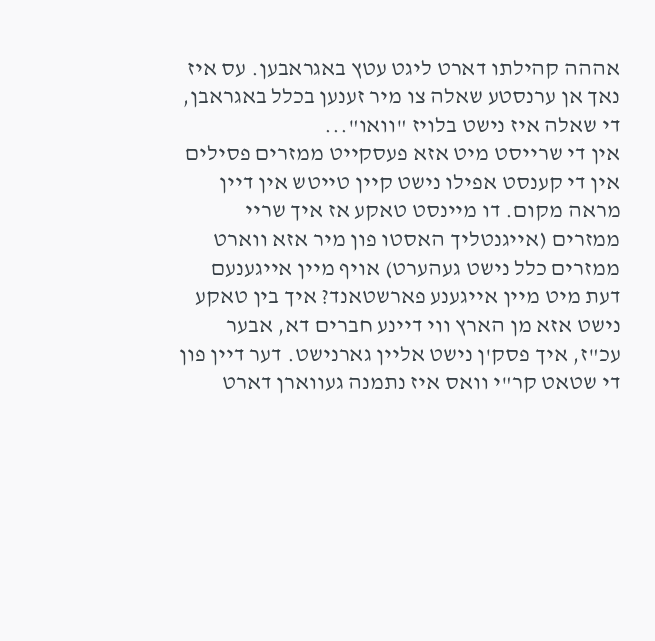אההה קהילתו דארט ליגט עטץ באגראבען. עס איז נאך אן ערנסטע שאלה צו מיר זענען בכלל באגראבן, די שאלה איז נישט בלויז "וואו"...
אין די שרייסט מיט אזא פעסקייט ממזרים פסילים אין די קענסט אפילו נישט קיין טייטש אין דיין מראה מקום. דו מיינסט טאקע אז איך שריי ממזרים (אייגנטליך האסטו פון מיר אזא ווארט ממזרים כלל נישט געהערט) אויף מיין אייגענעם דעת מיט מיין אייגענע פארשטאנד? איך בין טאקע נישט אזא מן הארץ ווי דיינע חברים דא, אבער עכ"ז, איך פסק'ן נישט אליין גארנישט. דער דיין פון די שטאט קר"י וואס איז נתמנה געווארן דארט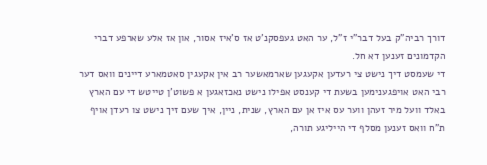דורך רביה"ק בעל דבר"י ז"ל, ער האט געפסקנ'ט אז ס'איז אסור, און אז אלע שארפע דברי הקדמונים זענען דא חל.
די שעמסט דיך נישט צי רעדען אקעגען שארמאשער רב אין אקעגין סאטמארע דיינים וואס דער רבי האט אויפגענימען בשעת די קענסט אפילו נישט נאכזאגען א פשוט'ן טייטש די עם הארץ באלד וועל מיר זעהן ווער עס איז אן עם הארץ, שנית, ניין, איך שעם זיך נישט צו רעדן אויף ת"ח וואס זענען מסלף די הייליגע תורה,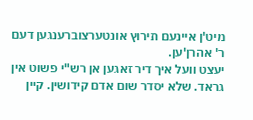מיט'ן איינעם תירוץ אונטערצוברענגען דעם ר' אהרן'ען.
יעצט וועל איך דיר זאגען אן רש"י פשוט אין גראד. שלא יסדר שום אדם קידושין. קיין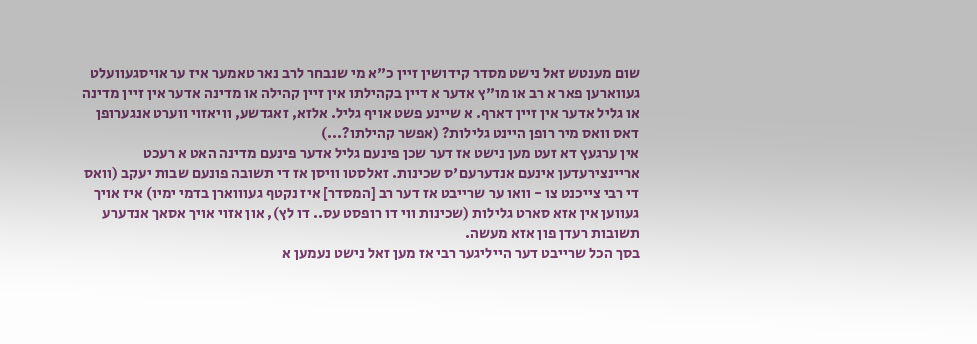שום מענטש זאל נישט מסדר קידושין זיין כ"א מי שנבחר לרב נאר טאמער איז ער אויסגעוועלט געווארען פאר א רב או מו"ץ אדער א דיין בקהילתו אין זיין קהילה או מדינה אדער אין זיין מדינה או גליל אדער אין זיין דארף. א שיינע פשט אויף גליל. אלזא, זאגדשע, וויאזוי ווערט אנגערופן דאס וואס מיר רופן היינט גלילות? (אפשר קהילתו?...)
אין ערגעץ דא זעט מען נישט אז דער שכן פינעם גליל אדער פינעם מדינה האט א רעכט אריינצירעדען אינעם אנדערעם'ס שכינות. זאלסטו וויסן אז די תשובה פונעם שבות יעקב (וואס די רבי צייכנט צו - וואו ער שרייבט אז דער רב [המסדר] איז נקטף געוווארן בדמי ימיו) איז אויך געווען אין אזא סארט גלילות (שכינות ווי דו רופסט עס.. דו לץ), און אזוי אויך אסאך אנדערע תשובות רעדן פון אזא מעשה.
בסך הכל שרייבט דער הייליגער רבי אז מען זאל נישט נעמען א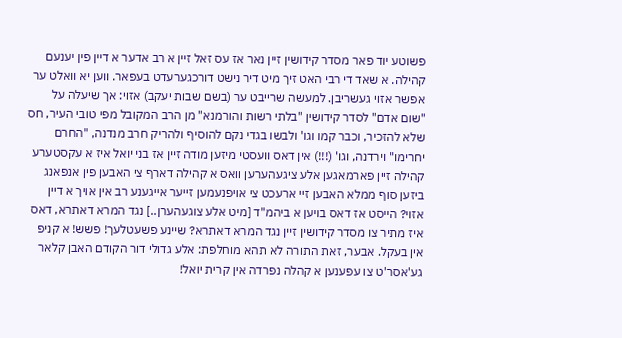פשוטע יוד פאר מסדר קידושין זיין נאר אז עס זאל זיין א רב אדער א דיין פין יענעם קהילה. א שאד די רבי האט זיך מיט דיר נישט דורכגערעדט בעפאר. ווען יא וואלט ער אפשר אזוי געשריבן. למעשה שרייבט ער (בשם שבות יעקב) אזוי: אך שיעלה על "שום אדם" לסדר קידושין "בלתי רשות והורמנא" מן הרב המקובל מפי טובי העיר, חס שלא להזכיר, וכבר קמו וגו' ולבשו בגדי נקם להוסיף ולהריק חרב מנדנה, "החרם יחרימו" וירדנה, וגו' (!!!) אין דאס וועסטי מיזען מודה זיין אז בני יואל איז א עקסטערע קהילה זיין פארמאגען אלע ציגעהערען וואס א קהילה דארף צי האבען פין אנפאנג ביזען סוף ממלא האבען זיי ארעכט צי אויפנעמען זייער אייגענע רב אין אויך א דיין אזוי? הייסט אז דאס בויען א ביהמ"ד [מיט אלע צוגעהערן..] נגד המרא דאתרא, דאס איז מתיר צו מסדר קידושין זיין נגד המרא דאתרא? שיינע פשעטלעך! פשש! א קניפ אין בעקל. אבער, זאת התורה לא תהא מוחלפת: אלע גדולי דור הקודם האבן קלאר גע'אסר'ט צו עפענען א קהלה נפרדה אין קרית יואל!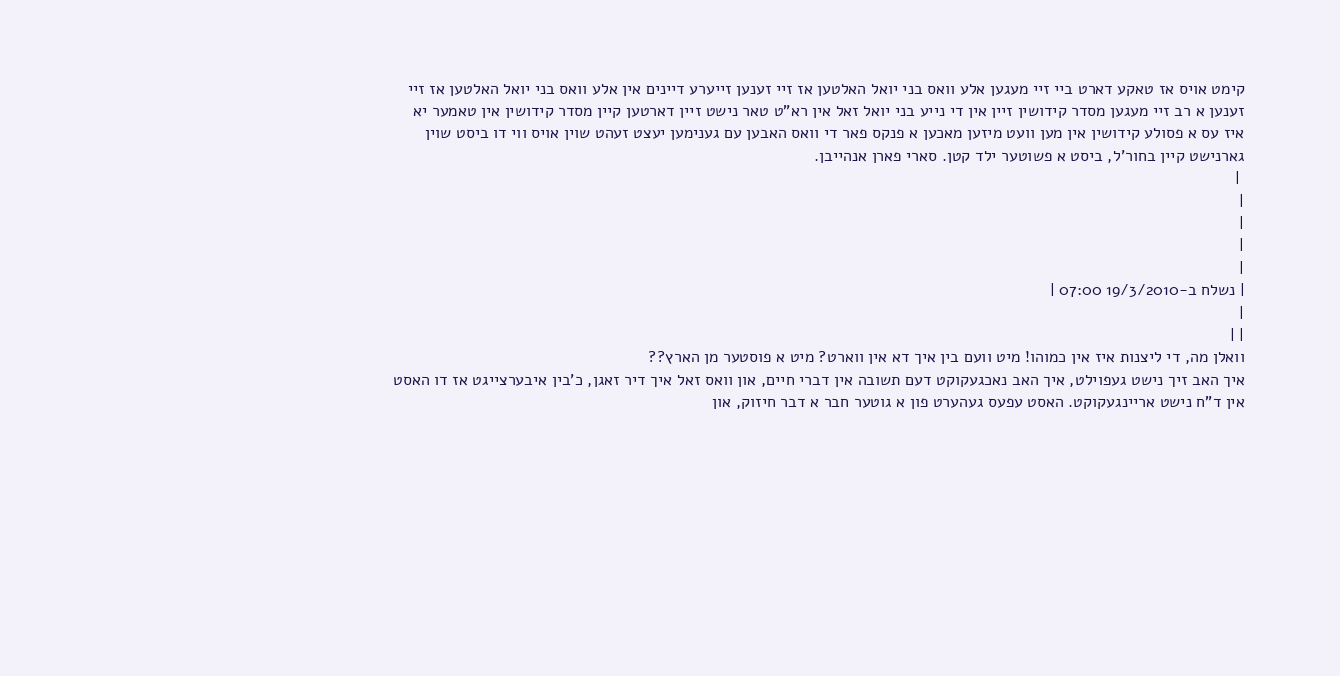קימט אויס אז טאקע דארט ביי זיי מעגען אלע וואס בני יואל האלטען אז זיי זענען זייערע דיינים אין אלע וואס בני יואל האלטען אז זיי זענען א רב זיי מעגען מסדר קידושין זיין אין די נייע בני יואל זאל אין רא"ט טאר נישט זיין דארטען קיין מסדר קידושין אין טאמער יא איז עס א פסולע קידושין אין מען וועט מיזען מאכען א פנקס פאר די וואס האבען עם גענימען יעצט זעהט שוין אויס ווי דו ביסט שוין גארנישט קיין בחור'ל, ביסט א פשוטער ילד קטן. סארי פארן אנהייבן.
 |
|
|
|
|
| נשלח ב-19/3/2010 07:00 |
|
| |
וואלן מה, די ליצנות איז אין כמוהו! מיט וועם בין איך דא אין ווארט? מיט א פוסטער מן הארץ??
איך האב זיך נישט געפוילט, איך האב נאכגעקוקט דעם תשובה אין דברי חיים, און וואס זאל איך דיר זאגן, כ'בין איבערצייגט אז דו האסט אין ד"ח נישט אריינגעקוקט. האסט עפעס געהערט פון א גוטער חבר א דבר חיזוק, און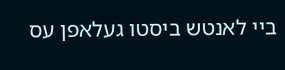ביי לאנטש ביסטו געלאפן עס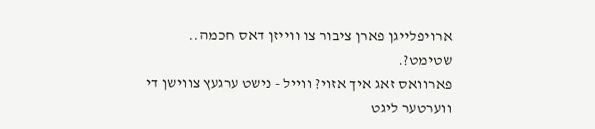ארויפלייגן פארן ציבור צו ווייזן דאס חכמה.. שטימט?.
פארוואס זאג איך אזוי? ווייל - נישט ערגעץ צווישן די ווערטער ליגט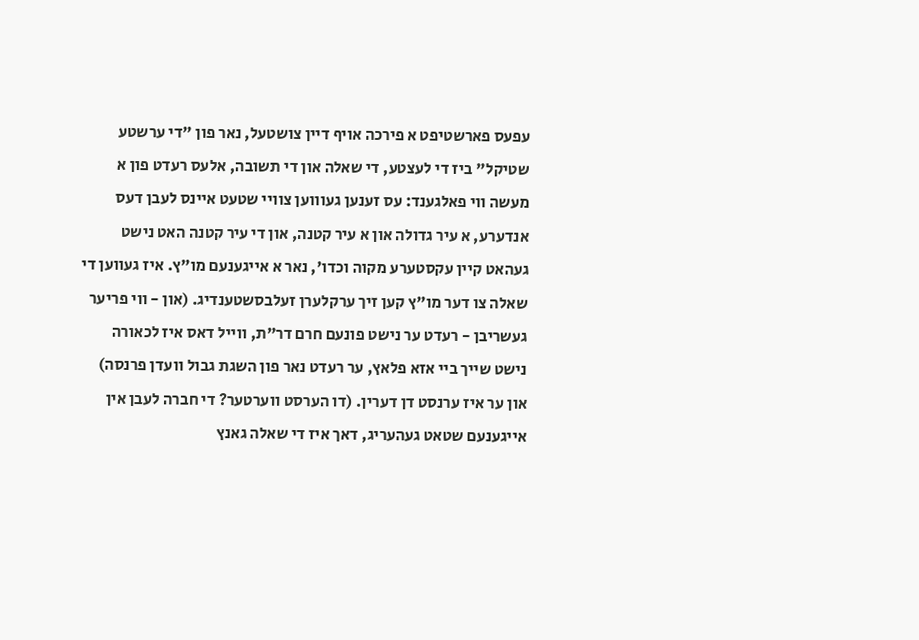עפעס פארשטיפט א פירכה אויף דיין צושטעל, נאר פון "די ערשטע שטיקל" ביז די לעצטע, די שאלה און די תשובה, אלעס רעדט פון א מעשה ווי פאלגענד: עס זענען געוווען צוויי שטעט איינס לעבן דעס אנדערע, א עיר גדולה און א עיר קטנה, און די עיר קטנה האט נישט געהאט קיין עקסטערע מקוה וכדו', נאר א אייגענעם מו"ץ. איז געווען די שאלה צו דער מו"ץ קען זיך ערקלערן זעלבסשטענדיג. (און - ווי פריער געשריבן - רעדט ער נישט פונעם חרם דר"ת, ווייל דאס איז לכאורה נישט שייך ביי אזא פלאץ, ער רעדט נאר פון השגת גבול וועדן פרנסה) און ער איז ערנסט דן דערין. (דו הערסט ווערטער? די חברה לעבן אין אייגענעם שטאט געהעריג, דאך איז די שאלה גאנץ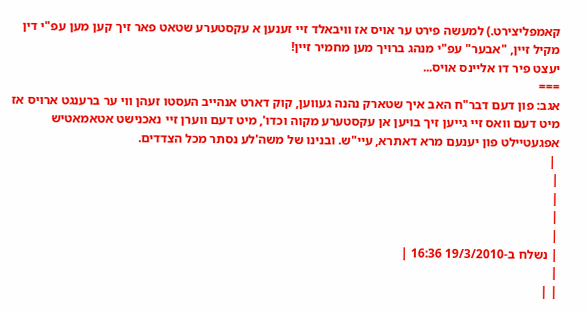קאמפליצירט.) למעשה פירט ער אויס אז וויבאלד זיי זענען א עקסטערע שטאט פאר זיך קען מען עפ"י דין מקיל זיין, "אבער" עפ"י מנהג ברויך מען מחמיר זיין!
יעצט פיר דו אליינס אויס...
===
אגב: פון דעם דבר"ח האב איך שטארק נהנה געווען, קוק דארט אנהייב העסטו זעהן ווי ער ברענגט ארויס אז מיט דעם וואס זיי גייען זיך בויען אן עקסטערע מקוה וכדו', מיט דעם ווערן זיי נאכנישט אטאמאטיש אפגעטיילט פון יענעם מרא דאתרא, עיי"ש. ובנינו של משה'לע נסתר מכל הצדדים.
 |
|
|
|
|
| נשלח ב-19/3/2010 16:36 |
|
| |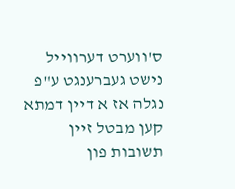ס'ווערט דערווייל נישט געברענגט ע"פ נגלה אז א דיין דמתא קען מבטל זיין תשובות פון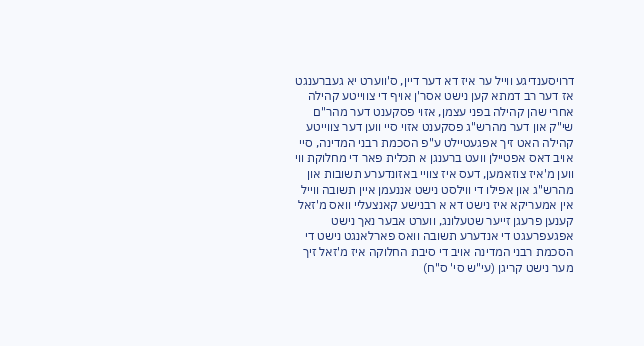דרויסענדיגע ווייל ער איז דא דער דיין, ס'ווערט יא געברענגט אז דער רב דמתא קען נישט אסר'ן אויף די צווייטע קהילה אחרי שהן קהילה בפני עצמן, אזוי פסקענט דער מהר"ם שי"ק און דער מהרש"ג פסקענט אזוי סיי ווען דער צווייטע קהילה האט זיך אפגעטיילט ע"פ הסכמת רבני המדינה, סיי אויב דאס אפטיילן וועט ברענגן א תכלית פאר די מחלוקת ווי ווען מ'איז צוזאמען, דעס איז צוויי באזונדערע תשובות און מהרש"ג און אפילו די ווילסט נישט אננעמן איין תשובה ווייל אין אמעריקא איז נישט דא א רבנישע קאנצעליי וואס מ'זאל קענען פרעגן זייער שטעלונג, ווערט אבער נאך נישט אפגעפרעגט די אנדערע תשובה וואס פארלאנגט נישט די הסכמת רבני המדינה אויב די סיבת החלוקה איז מ'זאל זיך מער נישט קריגן (עי"ש סי' ס"ח)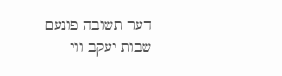דער תשובה פונעם שבות יעקב ווי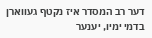דער רב המסדר איז נקטף געווארן בדמי ימיו, יענער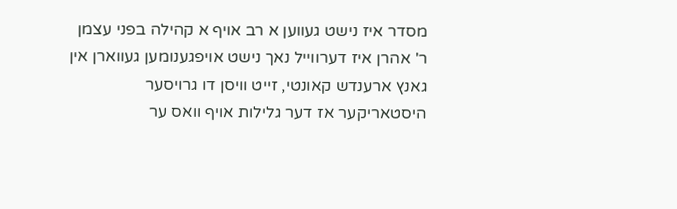מסדר איז נישט געווען א רב אויף א קהילה בפני עצמן
ר' אהרן איז דערווייל נאך נישט אויפגענומען געווארן אין גאנץ ארענדש קאונטי, זייט וויסן דו גרויסער היסטאריקער אז דער גלילות אויף וואס ער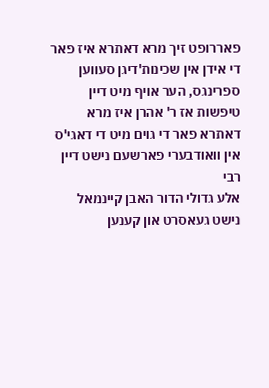פאררופט זיך מרא דאתרא איז פאר די אידן אין שכינות'דיגן סעווען ספרינגס, הער אויף מיט דיין טיפשות אז ר' אהרן איז מרא דאתרא פאר די גוים מיט די דאגי'ס אין וואודבערי פארשעם נישט דיין רבי
אלע גדולי הדור האבן קיינמאל נישט געאסרט און קענען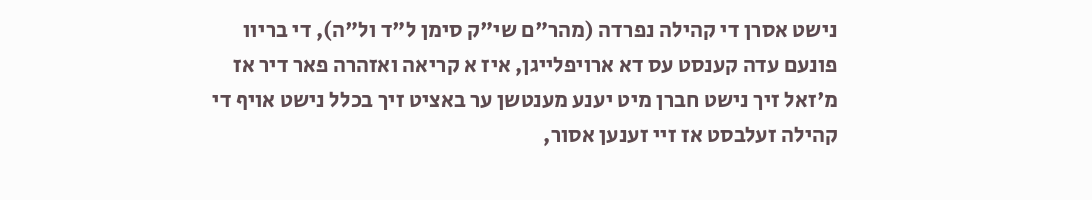נישט אסרן די קהילה נפרדה (מהר"ם שי"ק סימן ל"ד ול"ה), די בריוו פונעם עדה קענסט עס דא ארויפלייגן, איז א קריאה ואזהרה פאר דיר אז מ'זאל זיך נישט חברן מיט יענע מענטשן ער באציט זיך בכלל נישט אויף די קהילה זעלבסט אז זיי זענען אסור,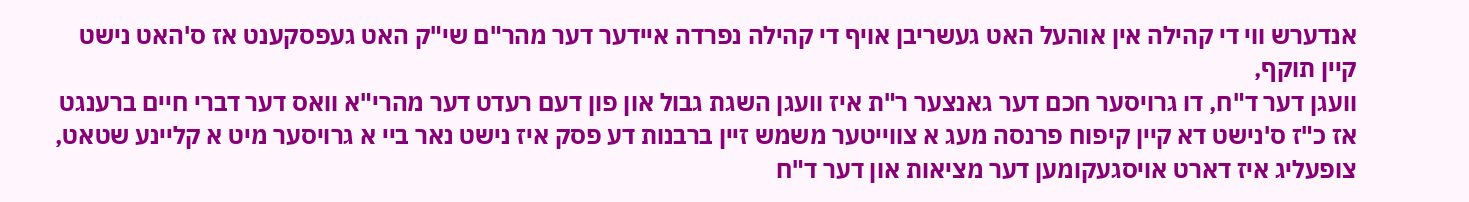אנדערש ווי די קהילה אין אוהעל האט געשריבן אויף די קהילה נפרדה איידער דער מהר"ם שי"ק האט געפסקענט אז ס'האט נישט קיין תוקף,
וועגן דער ד"ח, דו גרויסער חכם דער גאנצער ר"ת איז וועגן השגת גבול און פון דעם רעדט דער מהרי"א וואס דער דברי חיים ברענגט אז כ"ז ס'נישט דא קיין קיפוח פרנסה מעג א צווייטער משמש זיין ברבנות דע פסק איז נישט נאר ביי א גרויסער מיט א קליינע שטאט, צופעליג איז דארט אויסגעקומען דער מציאות און דער ד"ח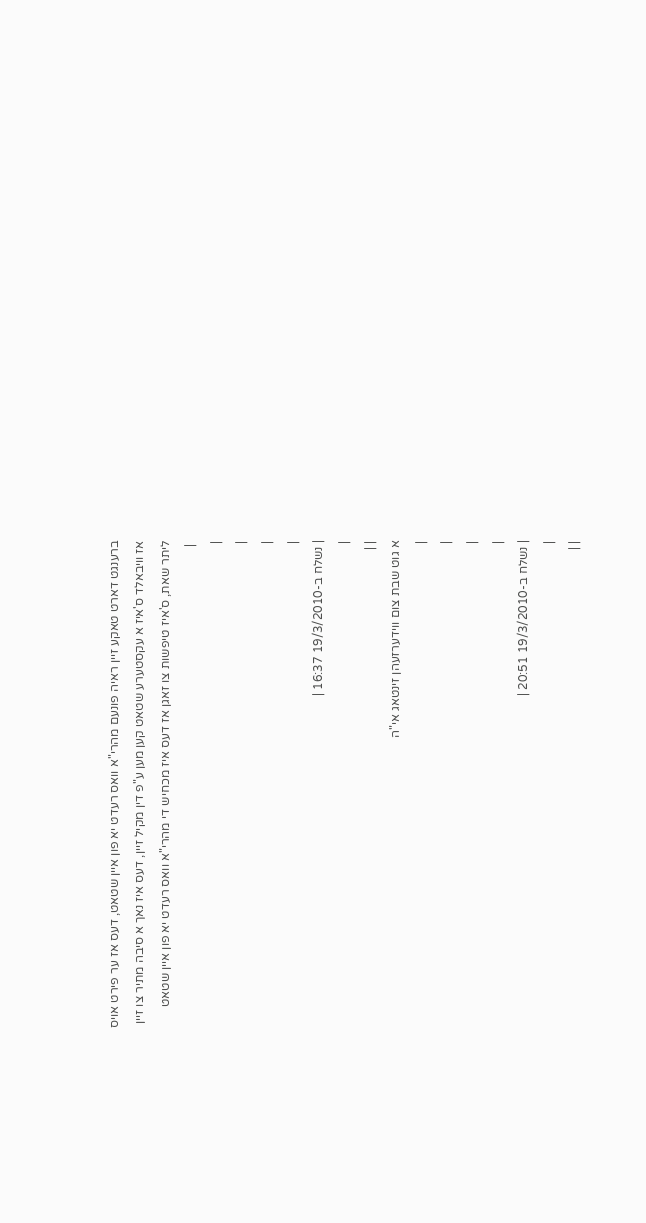ברענגט דארט טאקע זיין ראיה פונעם מהרי"א וואס רעדט יא פון איין שטאט, דעס אז ער פירט אויס אז וויבאלד ס'איז א עקסטערע שטאט קען מען ע"פ דין מקיל זיין, דעס איז נאך א סיבה מתיר צו זיין ליתר שאת, ס'איז טיפשות צו זאגן אז דעס איז מכחיש די מהרי"א וואס רעדט יא פון איין שטאט
 |
|
|
|
|
| נשלח ב-19/3/2010 16:37 |
|
| |
א גוט שבת צום ווידערזעהן זינטאג אי"ה
|
|
|
|
| נשלח ב-19/3/2010 20:51 |
|
| |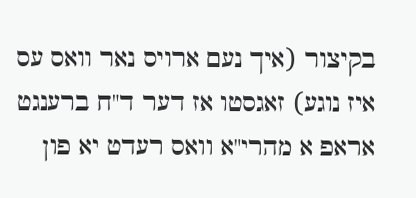בקיצור (איך נעם ארויס נאר וואס עס איז נוגע) זאגסטו אז דער ד"ח ברענגט אראפ א מהרי"א וואס רעדט יא פון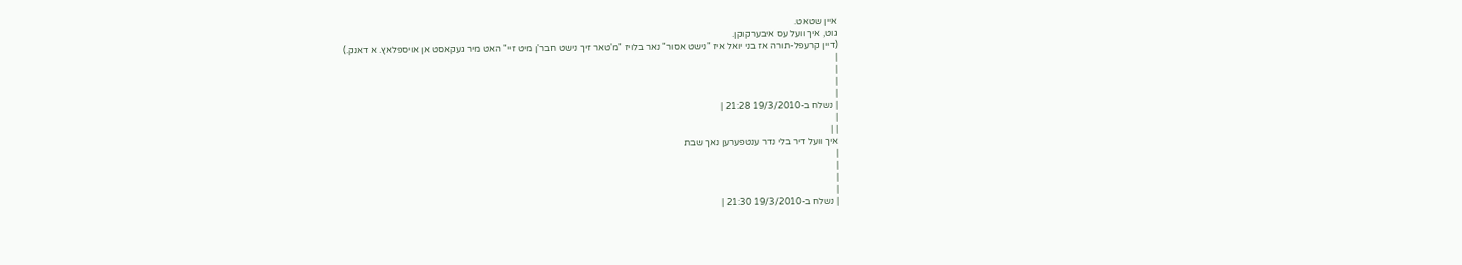איין שטאט.
גוט, איך וועל עס איבערקוקן.
(דיין קרעפל-תורה אז בני יואל איז "נישט אסור" נאר בלויז "מ'טאר זיך נישט חבר'ן מיט זיי" האט מיר געקאסט אן אויספלאץ. א דאנק.)
|
|
|
|
| נשלח ב-19/3/2010 21:28 |
|
| |
איך וועל דיר בלי נדר ענטפערען נאך שבת
|
|
|
|
| נשלח ב-19/3/2010 21:30 |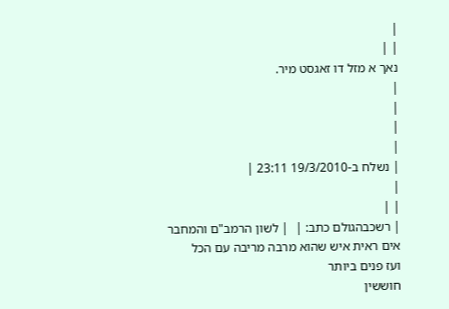|
| |
נאך א מזל דו זאגסט מיר.
|
|
|
|
| נשלח ב-19/3/2010 23:11 |
|
| |
| רשכבהגולם כתב: |  | לשון הרמב"ם והמחבר
אים ראית איש שהוא מרבה מריבה עם הכל
ועז פנים ביותר
חוששין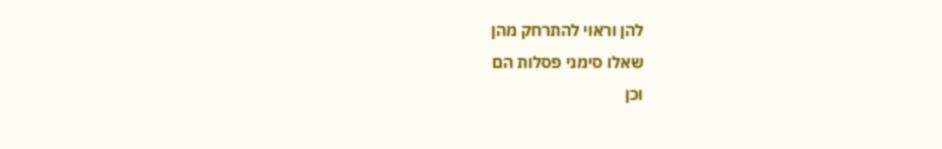להן וראוי להתרחק מהן
שאלו סימני פסלות הם
וכן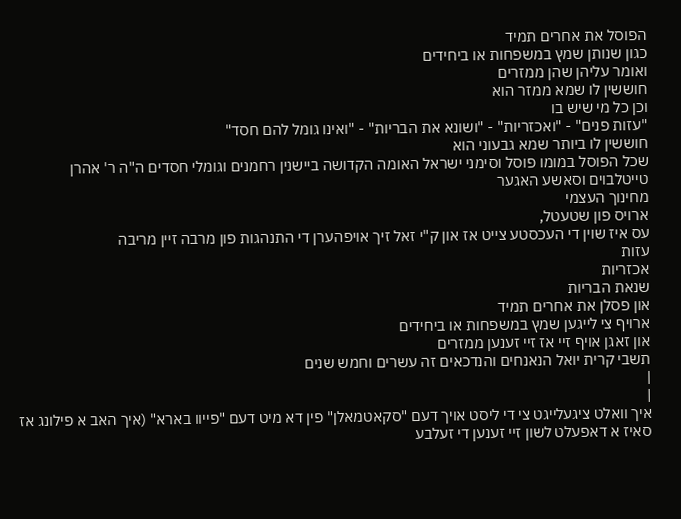הפוסל את אחרים תמיד
כגון שנותן שמץ במשפחות או ביחידים
ואומר עליהן שהן ממזרים
חוששין לו שמא ממזר הוא
וכן כל מי שיש בו
"עזות פנים" - "ואכזריות" - "ושונא את הבריות" - "ואינו גומל להם חסד"
חוששין לו ביותר שמא גבעוני הוא
שכל הפוסל במומו פוסל וסימני ישראל האומה הקדושה ביישנין רחמנים וגומלי חסדים ה"ה ר' אהרן טייטלבוים וסאשע האגער
מחינוך העצמי
ארויס פון שטעטל,
עס איז שוין די העכסטע צייט אז און ק"י זאל זיך אויפהערן די התנהגות פון מרבה זיין מריבה
עזות
אכזריות
שנאת הבריות
און פסלן את אחרים תמיד
ארויף צי לייגען שמץ במשפחות או ביחידים
און זאגן אויף זיי אז זיי זענען ממזרים
תשבי קרית יואל הנאנחים והנדכאים זה עשרים וחמש שנים
|
|
איך וואלט ציגעלייגט צי די ליסט אויך דעם "סקאטמאלן" פין דא מיט דעם "פייוו בארא" (איך האב א פילונג אז סאיז א דאפעלט לשון זיי זענען די זעלבע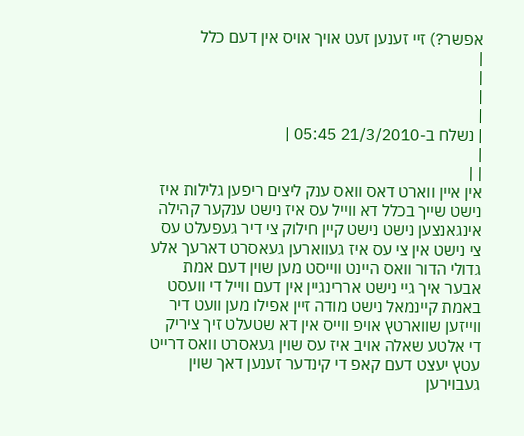אפשר?) זיי זענען זעט אויך אויס אין דעם כלל
|
|
|
|
| נשלח ב-21/3/2010 05:45 |
|
| |
אין איין ווארט דאס וואס ענק ליצים ריפען גלילות איז נישט שייך בכלל דא ווייל עס איז נישט ענקער קהילה אינגאנצען נישט נישט קיין חילוק צי דיר געפעלט עס צי נישט אין צי עס איז געווארען געאסרט דארעך אלע גדולי הדור וואס היינט ווייסט מען שוין דעם אמת אבער איך גיי נישט אררינגיין אין דעם ווייל די וועסט באמת קיינמאל נישט מודה זיין אפילו מען וועט דיר ווייזען שווארטץ אויפ ווייס אין דא שטעלט זיך ציריק די אלטע שאלה אויב איז עס שוין געאסרט וואס דרייט עטץ יעצט דעם קאפ די קינדער זענען דאך שוין געבוירען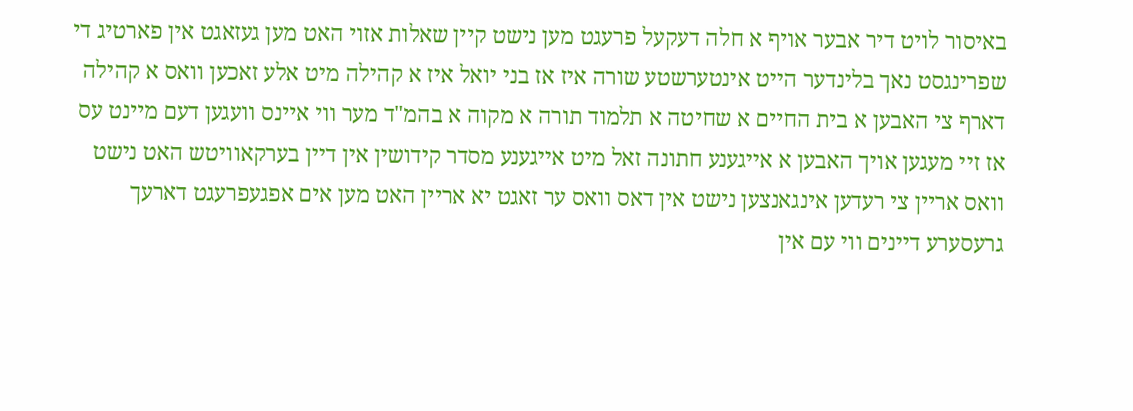באיסור לויט דיר אבער אויף א חלה דעקעל פרעגט מען נישט קיין שאלות אזוי האט מען געזאגט אין פארטיג די שפרינגסט נאך בלינדער הייט אינטערשטע שורה איז אז בני יואל איז א קהילה מיט אלע זאכען וואס א קהילה דארף צי האבען א בית החיים א שחיטה א תלמוד תורה א מקוה א בהמ"ד מער ווי איינס וועגען דעם מיינט עס אז זיי מעגען אויך האבען א אייגענע חתונה זאל מיט אייגענע מסדר קידושין אין דיין בערקאוויטש האט נישט וואס אריין צי רעדען אינגאנצען נישט אין דאס וואס ער זאגט יא אריין האט מען אים אפגעפרעגט דארעך גרעסערע דיינים ווי עם אין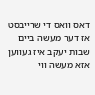דאס וואס די שרייבסט אז דער מעשה ביים שבות יעקב איז געווען אזא מעשה ווי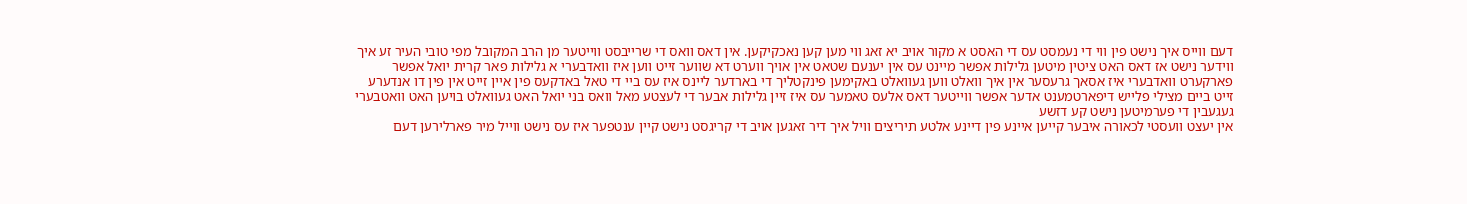דעם ווייס איך נישט פין ווי די נעמסט עס די האסט א מקור אויב יא זאג ווי מען קען נאכקיקען. אין דאס וואס די שרייבסט ווייטער מן הרב המקובל מפי טובי העיר זע איך ווידער נישט אז דאס האט ציטין מיטען גלילות אפשר מיינט עס אין יענעם שטאט אין אויך ווערט דא שווער זייט ווען איז וואדבערי א גלילות פאר קרית יואל אפשר פארקערט וואדבערי איז אסאך גרעסער אין איך וואלט ווען געוואלט באקימען פינקטליך די בארדער ליינס איז עס ביי די טאל באדקעס פין איין זייט אין פין דו אנדערע זייט ביים מצילי פלייש דיפארטמענט אדער אפשר ווייטער דאס אלעס טאמער עס איז זיין גלילות אבער די לעצטע מאל וואס בני יואל האט געוואלט בויען האט וואטבערי געגעבין די פערמיטען נישט קע דזשע
אין יעצט וועסטי לכאורה איבער קייען איינע פין דיינע אלטע תיריצים וויל איך דיר זאגען אויב די קריגסט נישט קיין ענטפער איז עס נישט ווייל מיר פארלירען דעם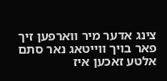צינג אדער מיר ווארפען זיך פאר בויך ווייטאג נאר סתם אלטע זאכען איז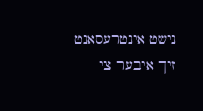נישט אינטרעסאנט זיך איבער צי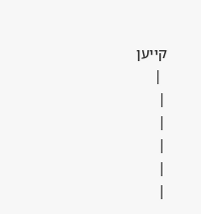קייען
 |
|
|
|
|
|